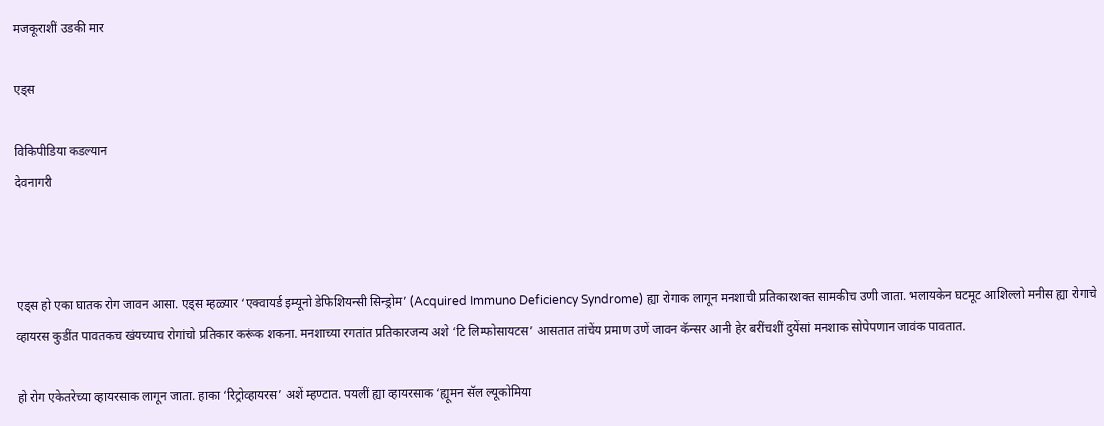मजकूराशीं उडकी मार

एड्स

विकिपीडिया कडल्यान
देवनागरी



एड्स हो एका घातक रोग जावन आसा. एड्स म्हळ्यार ‘एक्वायर्ड इम्यूनो डेफिशियन्सी सिन्ड्रोम’ (Acquired Immuno Deficiency Syndrome) ह्या रोगाक लागून मनशाची प्रतिकारशक्त सामकीच उणी जाता. भलायकेन घटमूट आशिल्लो मनीस ह्या रोगाचे व्हायरस कुडींत पावतकच खंयच्याच रोगांचो प्रतिकार करूंक शकना. मनशाच्या रगतांत प्रतिकारजन्य अशे ‘टि लिम्फोसायटस’ आसतात तांचेंय प्रमाण उणें जावन कॅन्सर आनी हेर बरींचशीं दुयेंसां मनशाक सोपेपणान जावंक पावतात.

हो रोग एकेतरेच्या व्हायरसाक लागून जाता. हाका ‘रिट्रोव्हायरस’ अशें म्हण्टात. पयलीं ह्या व्हायरसाक ‘ह्यूमन सॅल ल्यूकोमिया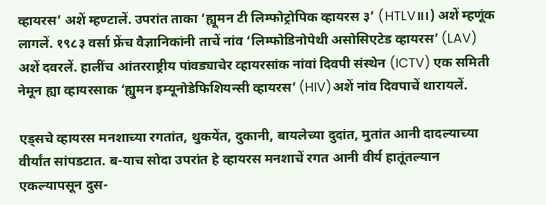व्हायरस’ अशें म्हण्टालें. उपरांत ताका ‘ह्यूमन टी लिम्फोट्रोपिक व्हायरस ३’ (HTLV॥।) अशें म्हणूंक लागलें. १९८३ वर्सा फ्रेंच वैज्ञानिकांनी ताचें नांव ‘लिम्फोडिनोपेथी असोसिएटेड व्हायरस’ (LAV) अशें दवरलें. हालींच आंतरराष्ट्रीय पांवड्याचेर व्हायरसांक नांवां दिवपी संस्थेन (ICTV) एक समिती नेमून ह्या व्हायरसाक ‘ह्युमन इम्यूनोडेफिशियन्सी व्हायरस’ (HIV)अशें नांव दिवपाचें थारायलें.

एड्सचे व्हायरस मनशाच्या रगतांत, थुकयेंत, दुकानी, बायलेच्या दुदांत, मुतांत आनी दादल्याच्या वीर्यांत सांपडटात. ब-याच सोदा उपरांत हे व्हायरस मनशाचें रगत आनी वीर्य हातूंतल्यान एकल्यापसून दुस-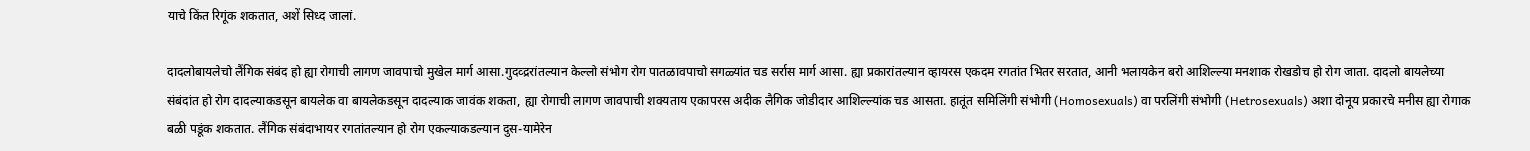याचे किंत रिगूंक शकतात, अशें सिध्द जालां.

दादलोबायलेचो लैंगिक संबंद हो ह्या रोगाची लागण जावपाचो मुखेल मार्ग आसा.गुदव्द्ररांतल्यान केल्लो संभोग रोग पातळावपाचो सगळ्यांत चड सर्रास मार्ग आसा. ह्या प्रकारांतल्यान व्हायरस एकदम रगतांत भितर सरतात, आनी भलायकेन बरो आशिल्ल्या मनशाक रोखडोच हो रोग जाता. दादलो बायलेच्या संबंदांत हो रोग दादल्याकडसून बायलेक वा बायलेकडसून दादल्याक जावंक शकता, ह्या रोगाची लागण जावपाची शक्यताय एकापरस अदीक लैगिक जोडीदार आशिल्ल्यांक चड आसता. हातूंत समिलिंगी संभोगी (Homosexuals) वा परलिंगी संभोगी (Hetrosexuals) अशा दोनूय प्रकारचे मनीस ह्या रोगाक बळी पडूंक शकतात. लैंगिक संबंदाभायर रगतांतल्यान हो रोग एकल्याकडल्यान दुस-यामेरेन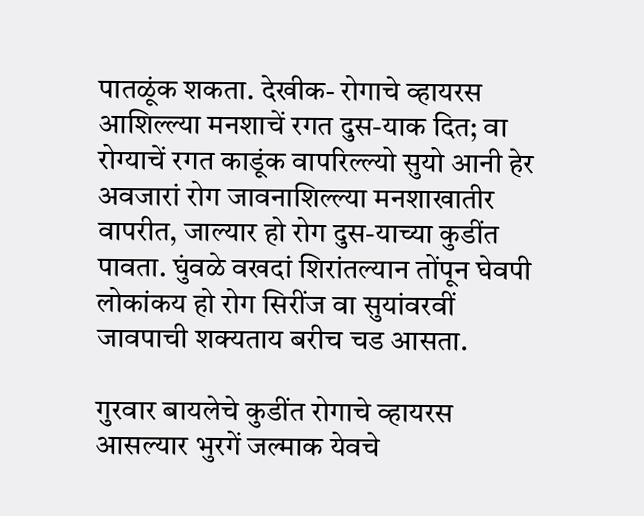पातळूंक शकता. देखीक- रोगाचे व्हायरस आशिल्ल्या मनशाचें रगत दुस-याक दित; वा रोग्याचें रगत काडूंक वापरिल्ल्यो सुयो आनी हेर अवजारां रोग जावनाशिल्ल्या मनशाखातीर वापरीत, जाल्यार हो रोग दुस-याच्या कुडींत पावता. घुंवळे वखदां शिरांतल्यान तोंपून घेवपी लोकांकय हो रोग सिरींज वा सुयांवरवीं जावपाची शक्यताय बरीच चड आसता.

गुरवार बायलेचे कुडींत रोगाचे व्हायरस आसल्यार भुरगें जल्माक येवचे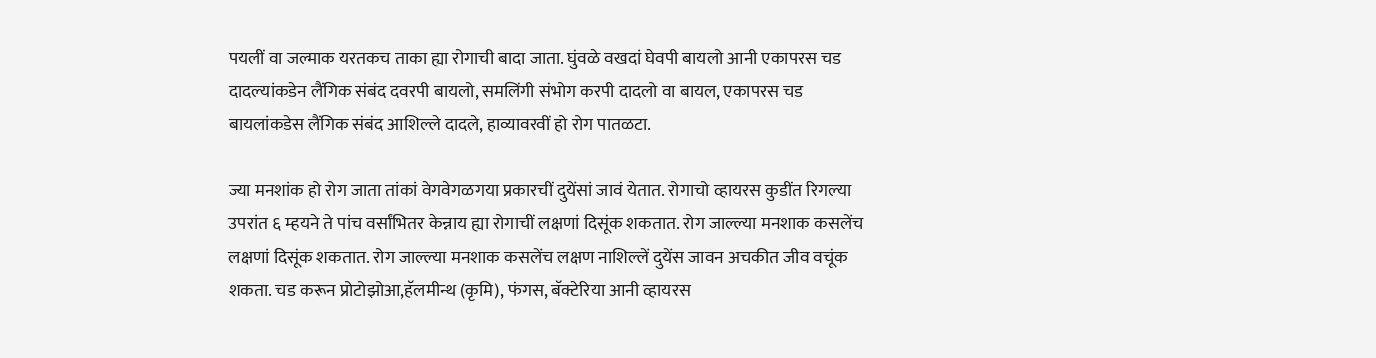पयलीं वा जल्माक यरतकच ताका ह्या रोगाची बादा जाता. घुंवळे वखदां घेवपी बायलो आनी एकापरस चड दादल्यांकडेन लैंगिक संबंद दवरपी बायलो, समलिंगी संभोग करपी दादलो वा बायल, एकापरस चड बायलांकडेस लैंगिक संबंद आशिल्ले दादले, हाव्यावरवीं हो रोग पातळटा.

ज्या मनशांक हो रोग जाता तांकां वेगवेगळगया प्रकारचीं दुयेंसां जावं येतात. रोगाचो व्हायरस कुडींत रिगल्या उपरांत ६ म्हयने ते पांच वर्सांभितर केन्नाय ह्या रोगाचीं लक्षणां दिसूंक शकतात. रोग जाल्ल्या मनशाक कसलेंच लक्षणां दिसूंक शकतात. रोग जाल्ल्या मनशाक कसलेंच लक्षण नाशिल्लें दुयेंस जावन अचकीत जीव वचूंक शकता. चड करून प्रोटोझोआ,हॅलमीन्थ (कृमि), फंगस, बॅक्टेरिया आनी व्हायरस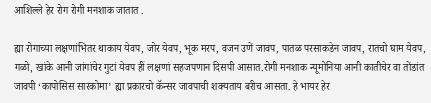आशिल्ले हेर रोग रोगी मनशाक जातात .

ह्या रोगाच्या लक्षणांभितर थाकाय येवप, जोर येवप, भूक मरप, वजन उणें जावप, पातळ परसाकडेन जावप, रातचो घाम येवप, गळो, खांके आनी जांगांचेर गुटां येवप हीं लक्षणां सहजपणान दिसपी आसात.रोगी मनशाक न्यूमोनिया आनी कातीचेर वा तोंडांत जावपी ‘कापोसिस सारकोमा’ ह्या प्रकारचो कॅन्सर जावपाची शक्यताय बरीच आसता. हे भायर हेर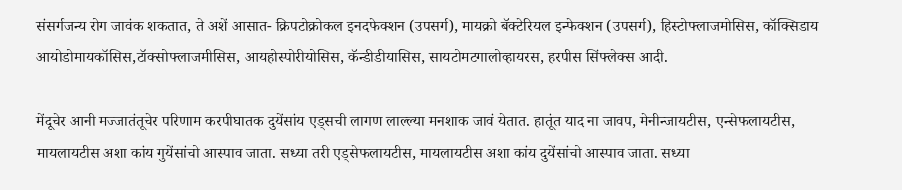संसर्गजन्य रोग जावंक शकतात, ते अशें आसात- क्रिपटोक्रोकल इनदफेक्शन (उपसर्ग), मायक्रो बॅक्टेरियल इन्फेक्शन (उपसर्ग), हिस्टोफ्लाजमोसिस, कॉक्सिडाय आयोडोमायकॉसिस,टॉक्सोफ्लाजमीसिस, आयहोस्पोरीयोसिस, कॅन्डीडीयासिस, सायटोमटगालोव्हायरस, हरपीस सिंफ्लेक्स आदी.

मेंदूचेर आनी मज्जातंतूचेर परिणाम करपीघातक दुयेंसांय एड्सची लागण लाल्ल्या मनशाक जावं येतात. हातूंत याद ना जावप, मेनीन्जायटीस, एन्सेफलायटीस, मायलायटीस अशा कांय गुयेंसांचो आस्पाव जाता. सध्या तरी एड्सेफलायटीस, मायलायटीस अशा कांय दुयेंसांचो आस्पाव जाता. सध्या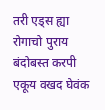तरी एड्स ह्या रोगाचो पुराय बंदोबस्त करपी एकूय वखद घेवंक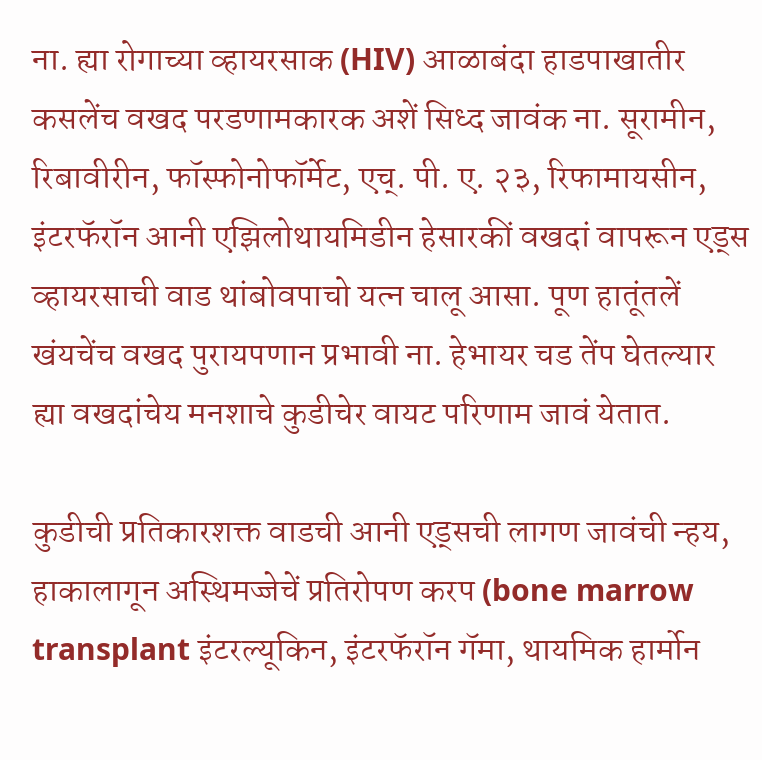ना. ह्या रोगाच्या व्हायरसाक (HIV) आळाबंदा हाडपाखातीर कसलेंच वखद परडणामकारक अशें सिध्द जावंक ना. सूरामीन, रिबावीरीन, फॉस्फोनोफॉर्मेट, एच्. पी. ए. २३, रिफामायसीन, इंटरफॅरॉन आनी एझिलोथायमिडीन हेसारकीं वखदां वापरून एड्स व्हायरसाची वाड थांबोवपाचो यत्न चालू आसा. पूण हातूंतलें खंयचेंच वखद पुरायपणान प्रभावी ना. हेभायर चड तेंप घेतल्यार ह्या वखदांचेय मनशाचे कुडीचेर वायट परिणाम जावं येतात.

कुडीची प्रतिकारशक्त वाडची आनी एड्सची लागण जावंची न्हय, हाकालागून अस्थिमज्जेचें प्रतिरोपण करप (bone marrow transplant इंटरल्यूकिन, इंटरफॅरॉन गॅमा, थायमिक हार्मोन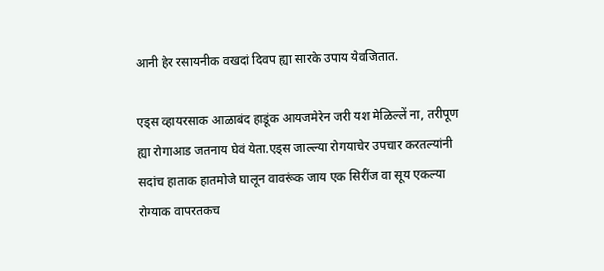आनी हेर रसायनीक वखदां दिवप ह्या सारके उपाय येवजितात.

एड्स व्हायरसाक आळाबंद हाडूंक आयजमेरेन जरी यश मेळिल्लें ना, तरीपूण ह्या रोगाआड जतनाय घेवं येता.एड्स जाल्ल्या रोगयाचेर उपचार करतल्यांनी सदांच हाताक हातमोजे घालून वावरूंक जाय एक सिरींज वा सूय एकल्या रोग्याक वापरतकच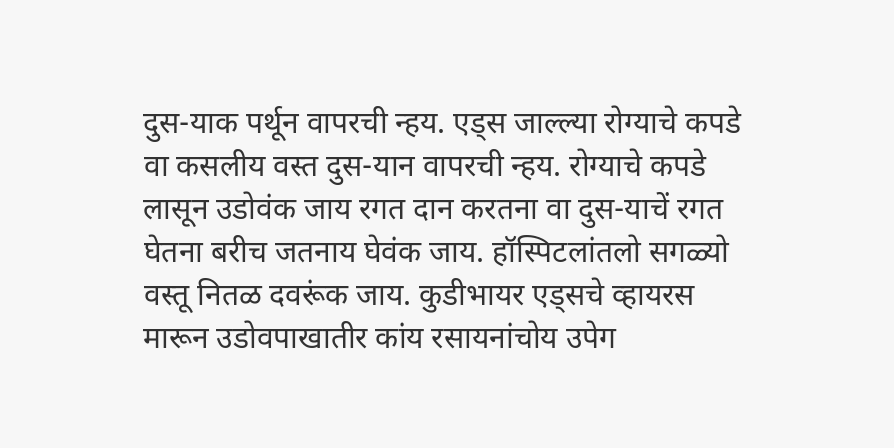दुस-याक पर्थून वापरची न्हय. एड्स जाल्ल्या रोग्याचे कपडे वा कसलीय वस्त दुस-यान वापरची न्हय. रोग्याचे कपडे लासून उडोवंक जाय रगत दान करतना वा दुस-याचें रगत घेतना बरीच जतनाय घेवंक जाय. हॉस्पिटलांतलो सगळ्यो वस्तू नितळ दवरूंक जाय. कुडीभायर एड्सचे व्हायरस मारून उडोवपाखातीर कांय रसायनांचोय उपेग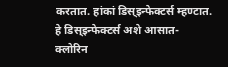करतात. हांकां डिस्इन्फेक्टर्स म्हण्टात. हे डिस्इन्फेक्टर्स अशे आसात- क्लोरिन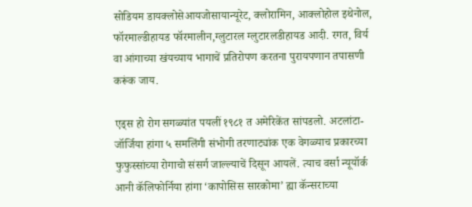सोडियम डायक्लोसेआयजोसायान्यूरेट, क्लोरामिन, आक्लोहोल इथेनोल, फॉरमाल्डीहायड फॉरमालीन,ग्लुटारल ग्लुटारलडीहायड आदी. रगत, विर्य वा आंगाच्या खंयच्याय भागाचें प्रतिरोपण करतना पुरायपणान तपासणी करूंक जाय.

एड्स हो रोग सगळ्यांत पयलीं १९८१ त अमेरिकेंत सांपडलो. अटलांटा- जॉर्जिया हांगा ५ समलिंगी संभोगी तरणाट्यांक एक वेगळ्याच प्रकारच्या फुफुस्सांच्या रोगाचो संसर्ग जाल्ल्याचें दिसून आयलें. त्याच वर्सा न्यूयॉर्क आनी कॅलिफोर्निया हांगा ‘कापोसिस सारकोमा’ ह्या कॅन्सराच्या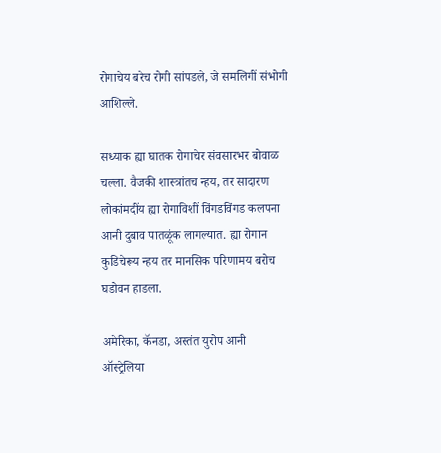रोगाचेय बरेच रोगी सांपडले, जे समलिगीं संभोगी आशिल्ले.

सध्याक ह्या घातक रोगाचेर संवसारभर बोवाळ चल्ला. वैजकी शास्त्रांतच न्हय, तर सादारण लोकांमदींय ह्या रोगाविशीं विंगडविंगड कलपना आनी दुबाव पातळूंक लागल्यात. ह्या रोगान कुडिचेरूय न्हय तर मानसिक परिणामय बरोच घडोवन हाडला.

अमेरिका, कॅनडा, अस्तंत युरोप आनी ऑस्ट्रेलिया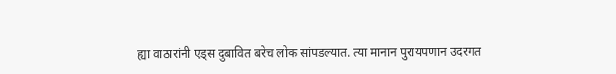ह्या वाठारांनी एड्स दुबावित बरेच लोक सांपडल्यात. त्या मानान पुरायपणान उदरगत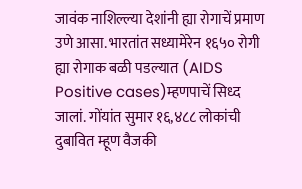जावंक नाशिल्ल्या देशांनी ह्या रोगाचें प्रमाण उणे आसा. भारतांत सध्यामेरेन १६५० रोगी ह्या रोगाक बळी पडल्यात (AIDS Positive cases)म्हणपाचें सिध्द जालां. गोंयांत सुमार १६,४८८ लोकांची दुबावित म्हूण वैजकी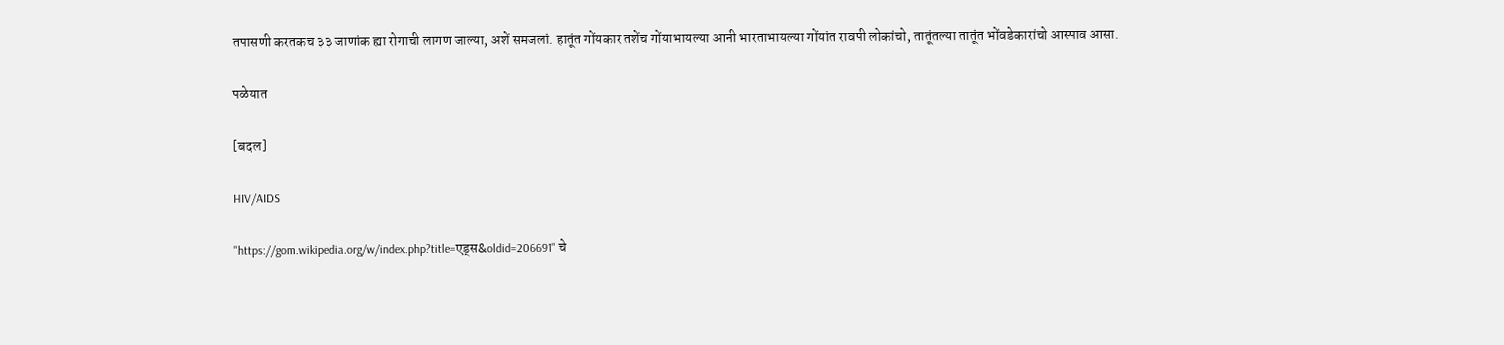तपासणी करतकच ३३ जाणांक ह्या रोगाची लागण जाल्या, अशें समजलां. हातूंत गोंयकार तशेंच गोंयाभायल्या आनी भारताभायल्या गोंयांत रावपी लोकांचो, तातूंतल्या तातूंत भोंवडेकारांचो आस्पाव आसा.

पळेयात

[बदल]

HIV/AIDS

"https://gom.wikipedia.org/w/index.php?title=एड्स&oldid=206691" चे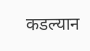कडल्यान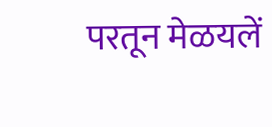परतून मेळयलें